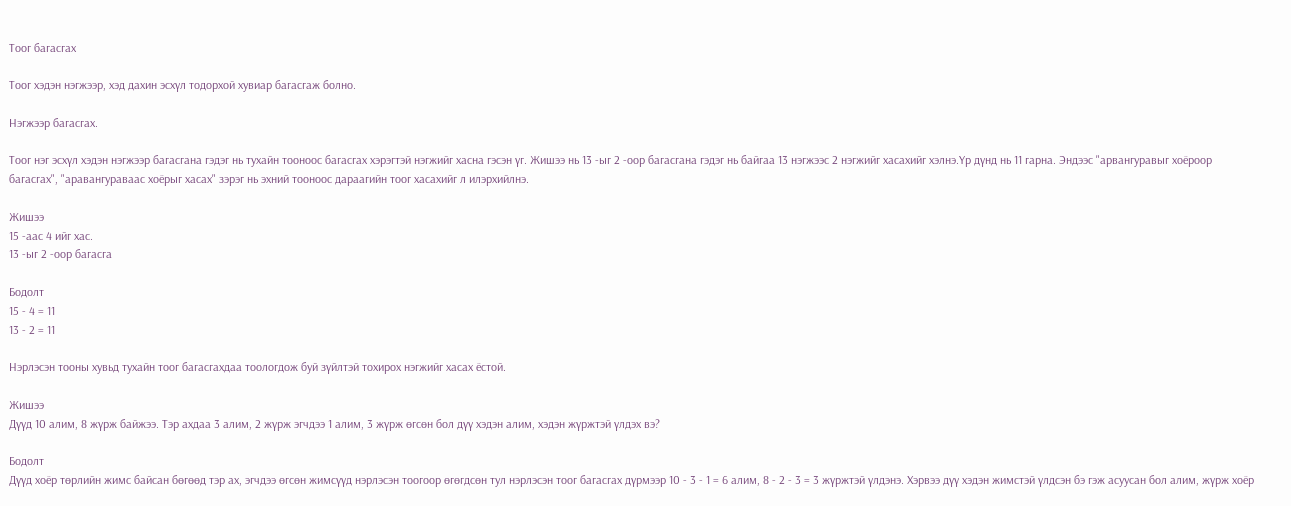Тоог багасгах

Тоог хэдэн нэгжээр, хэд дахин эсхүл тодорхой хувиар багасгаж болно.

Нэгжээр багасгах.

Тоог нэг эсхүл хэдэн нэгжээр багасгана гэдэг нь тухайн тооноос багасгах хэрэгтэй нэгжийг хасна гэсэн үг. Жишээ нь 13 -ыг 2 -оор багасгана гэдэг нь байгаа 13 нэгжээс 2 нэгжийг хасахийг хэлнэ.Үр дүнд нь 11 гарна. Эндээс "арвангуравыг хоёроор багасгах", "аравангураваас хоёрыг хасах" зэрэг нь эхний тооноос дараагийн тоог хасахийг л илэрхийлнэ.

Жишээ
15 -аас 4 ийг хас.
13 -ыг 2 -оор багасга

Бодолт
15 - 4 = 11
13 - 2 = 11

Нэрлэсэн тооны хувьд тухайн тоог багасгахдаа тоологдож буй зүйлтэй тохирох нэгжийг хасах ёстой.

Жишээ
Дүүд 10 алим, 8 жүрж байжээ. Тэр ахдаа 3 алим, 2 жүрж эгчдээ 1 алим, 3 жүрж өгсөн бол дүү хэдэн алим, хэдэн жүржтэй үлдэх вэ?

Бодолт
Дүүд хоёр төрлийн жимс байсан бөгөөд тэр ах, эгчдээ өгсөн жимсүүд нэрлэсэн тоогоор өгөгдсөн тул нэрлэсэн тоог багасгах дүрмээр 10 - 3 - 1 = 6 алим, 8 - 2 - 3 = 3 жүржтэй үлдэнэ. Хэрвээ дүү хэдэн жимстэй үлдсэн бэ гэж асуусан бол алим, жүрж хоёр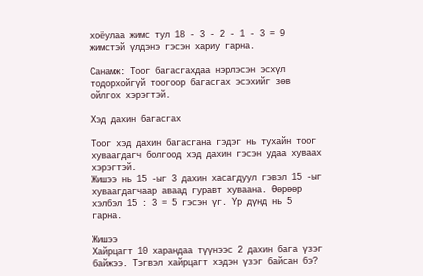хоёулаа жимс тул 18 - 3 - 2 - 1 - 3 = 9 жимстэй үлдэнэ гэсэн хариу гарна.

Санамж: Тоог багасгахдаа нэрлэсэн эсхүл тодорхойгүй тоогоор багасгах эсэхийг зөв ойлгох хэрэгтэй.

Хэд дахин багасгах

Тоог хэд дахин багасгана гэдэг нь тухайн тоог хуваагдагч болгоод хэд дахин гэсэн удаа хуваах хэрэгтэй.
Жишээ нь 15 -ыг 3 дахин хасагдуул гэвэл 15 -ыг хуваагдагчаар аваад гуравт хуваана. Өөрөөр хэлбэл 15 : 3 = 5 гэсэн үг. Үр дүнд нь 5 гарна.

Жишээ
Хайрцагт 10 харандаа түүнээс 2 дахин бага үзэг байжээ. Тэгвэл хайрцагт хэдэн үзэг байсан бэ?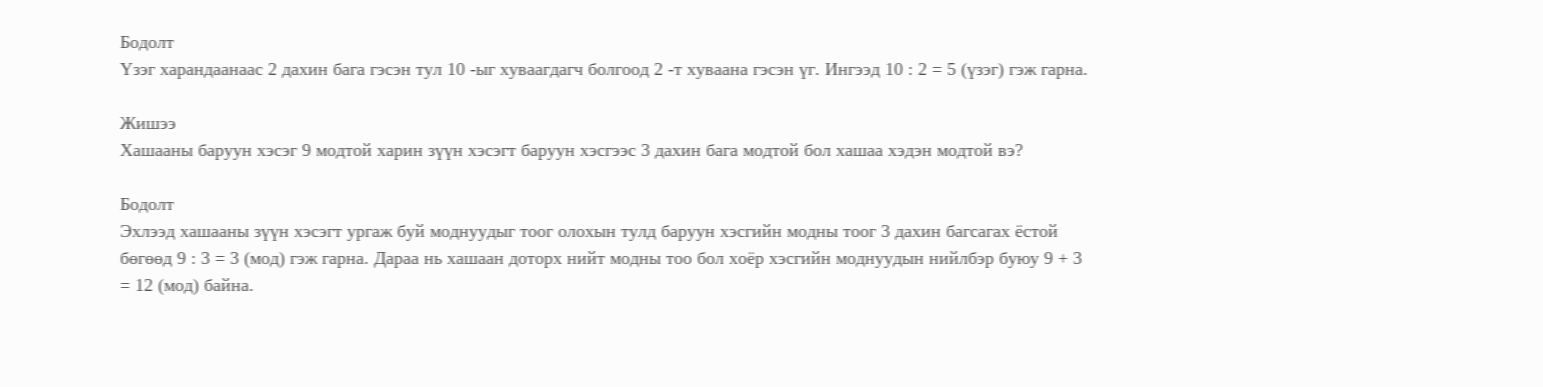Бодолт
Үзэг харандаанаас 2 дахин бага гэсэн тул 10 -ыг хуваагдагч болгоод 2 -т хуваана гэсэн үг. Ингээд 10 : 2 = 5 (үзэг) гэж гарна.

Жишээ
Хашааны баруун хэсэг 9 модтой харин зүүн хэсэгт баруун хэсгээс 3 дахин бага модтой бол хашаа хэдэн модтой вэ?

Бодолт
Эхлээд хашааны зүүн хэсэгт ургаж буй моднуудыг тоог олохын тулд баруун хэсгийн модны тоог 3 дахин багсагах ёстой бөгөөд 9 : 3 = 3 (мод) гэж гарна. Дараа нь хашаан доторх нийт модны тоо бол хоёр хэсгийн моднуудын нийлбэр буюу 9 + 3 = 12 (мод) байна.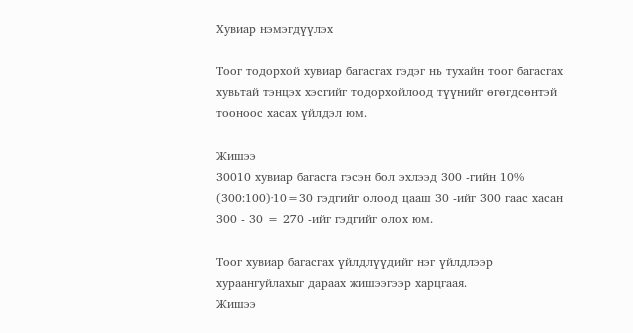Хувиар нэмэгдүүлэх

Тоог тодорхой хувиар багасгах гэдэг нь тухайн тоог багасгах хувьтай тэнцэх хэсгийг тодорхойлоод түүнийг өгөгдсөнтэй тооноос хасах үйлдэл юм.

Жишээ
30010 хувиар багасга гэсэн бол эхлээд 300 -гийн 10% (300:100)·10=30 гэдгийг олоод цааш 30 -ийг 300 гаас хасан 300 - 30 = 270 -ийг гэдгийг олох юм.

Тоог хувиар багасгах үйлдлүүдийг нэг үйлдлээр хураангуйлахыг дараах жишээгээр харцгаая.
Жишээ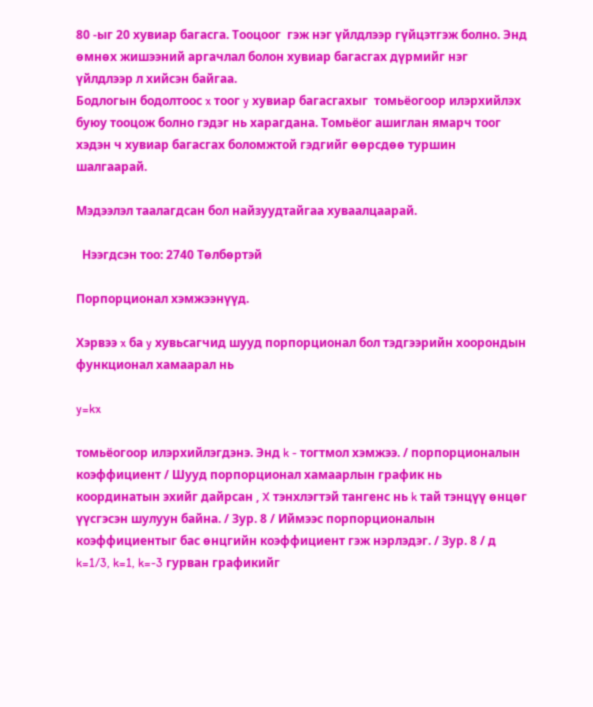80 -ыг 20 хувиар багасга. Тооцоог  гэж нэг үйлдлээр гүйцэтгэж болно. Энд өмнөх жишээний аргачлал болон хувиар багасгах дүрмийг нэг үйлдлээр л хийсэн байгаа.
Бодлогын бодолтоос x тоог y хувиар багасгахыг  томьёогоор илэрхийлэх буюу тооцож болно гэдэг нь харагдана. Томьёог ашиглан ямарч тоог хэдэн ч хувиар багасгах боломжтой гэдгийг өөрсдөө туршин шалгаарай.

Мэдээлэл таалагдсан бол найзуудтайгаа хуваалцаарай.

  Нээгдсэн тоо: 2740 Төлбөртэй

Порпорционал хэмжээнүүд.

Хэрвээ x ба y хувьсагчид шууд порпорционал бол тэдгээрийн хоорондын функционал хамаарал нь

y=kx

томьёогоор илэрхийлэгдэнэ. Энд k - тогтмол хэмжээ. / порпорционалын коэффициент / Шууд порпорционал хамаарлын график нь координатын эхийг дайрсан , X тэнхлэгтэй тангенс нь k тай тэнцүү өнцөг үүсгэсэн шулуун байна. / Зур. 8 / Иймээс порпорционалын коэффициентыг бас өнцгийн коэффициент гэж нэрлэдэг. / Зур. 8 / д k=1/3, k=1, k=-3 гурван графикийг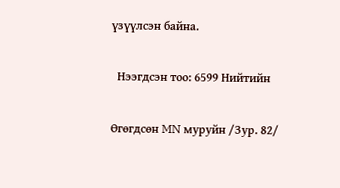үзүүлсэн байна.

  Нээгдсэн тоо: 6599 Нийтийн

Өгөгдсөн MN муруйн /Зур. 82/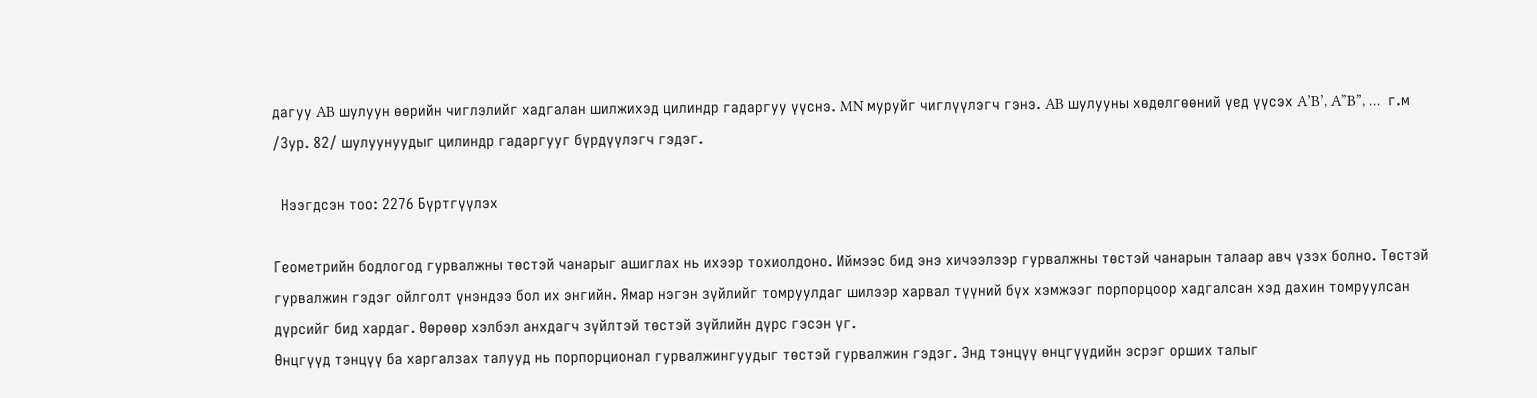дагуу AB шулуун өөрийн чиглэлийг хадгалан шилжихэд цилиндр гадаргуу үүснэ. MN муруйг чиглүүлэгч гэнэ. AB шулууны хөдөлгөөний үед үүсэх A’B’, A”B”, …  г.м  /Зур. 82/ шулуунуудыг цилиндр гадаргууг бүрдүүлэгч гэдэг.

  Нээгдсэн тоо: 2276 Бүртгүүлэх

Геометрийн бодлогод гурвалжны төстэй чанарыг ашиглах нь ихээр тохиолдоно. Иймээс бид энэ хичээлээр гурвалжны төстэй чанарын талаар авч үзэх болно. Төстэй гурвалжин гэдэг ойлголт үнэндээ бол их энгийн. Ямар нэгэн зүйлийг томруулдаг шилээр харвал түүний бүх хэмжээг порпорцоор хадгалсан хэд дахин томруулсан дүрсийг бид хардаг. Өөрөөр хэлбэл анхдагч зүйлтэй төстэй зүйлийн дүрс гэсэн үг.
Өнцгүүд тэнцүү ба харгалзах талууд нь порпорционал гурвалжингуудыг төстэй гурвалжин гэдэг. Энд тэнцүү өнцгүүдийн эсрэг орших талыг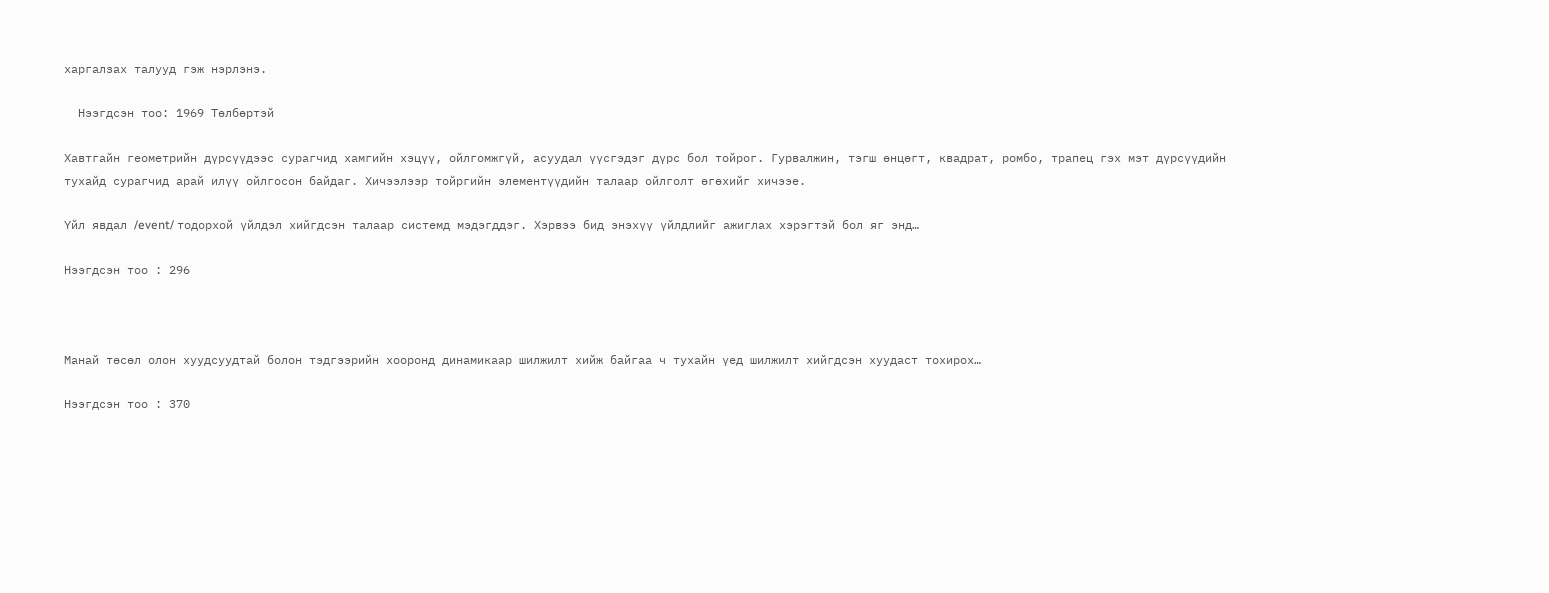харгалзах талууд гэж нэрлэнэ.

  Нээгдсэн тоо: 1969 Төлбөртэй

Хавтгайн геометрийн дүрсүүдээс сурагчид хамгийн хэцүү, ойлгомжгүй, асуудал үүсгэдэг дүрс бол тойрог. Гурвалжин, тэгш өнцөгт, квадрат, ромбо, трапец гэх мэт дүрсүүдийн тухайд сурагчид арай илүү ойлгосон байдаг. Хичээлээр тойргийн элементүүдийн талаар ойлголт өгөхийг хичээе.

Үйл явдал /event/ тодорхой үйлдэл хийгдсэн талаар системд мэдэгддэг. Хэрвээ бид энэхүү үйлдлийг ажиглах хэрэгтэй бол яг энд…

Нээгдсэн тоо : 296



Манай төсөл олон хуудсуудтай болон тэдгээрийн хооронд динамикаар шилжилт хийж байгаа ч тухайн үед шилжилт хийгдсэн хуудаст тохирох…

Нээгдсэн тоо : 370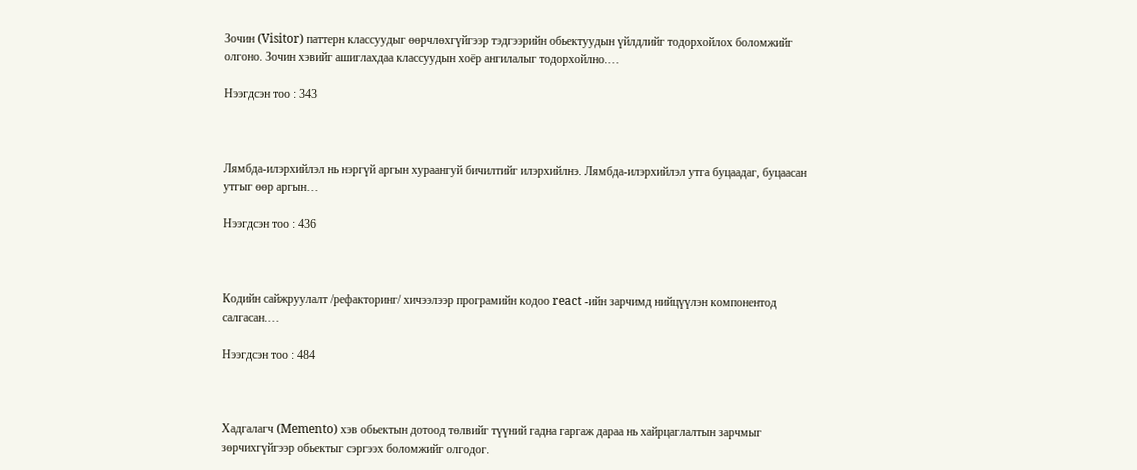Зочин (Visitor) паттерн классуудыг өөрчлөхгүйгээр тэдгээрийн обьектуудын үйлдлийг тодорхойлох боломжийг олгоно. Зочин хэвийг ашиглахдаа классуудын хоёр ангилалыг тодорхойлно.…

Нээгдсэн тоо : 343



Лямбда-илэрхийлэл нь нэргүй аргын хураангуй бичилтийг илэрхийлнэ. Лямбда-илэрхийлэл утга буцаадаг, буцаасан утгыг өөр аргын…

Нээгдсэн тоо : 436



Кодийн сайжруулалт /рефакторинг/ хичээлээр програмийн кодоо react -ийн зарчимд нийцүүлэн компонентод салгасан.…

Нээгдсэн тоо : 484



Хадгалагч (Memento) хэв обьектын дотоод төлвийг түүний гадна гаргаж дараа нь хайрцаглалтын зарчмыг зөрчихгүйгээр обьектыг сэргээх боломжийг олгодог.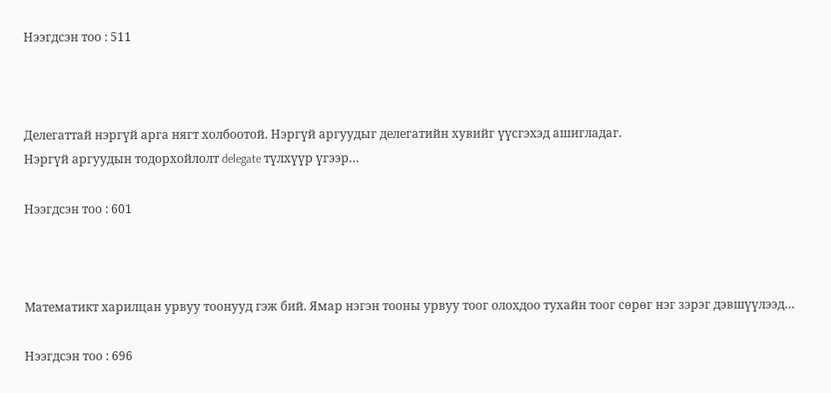Нээгдсэн тоо : 511



Делегаттай нэргүй арга нягт холбоотой. Нэргүй аргуудыг делегатийн хувийг үүсгэхэд ашигладаг.
Нэргүй аргуудын тодорхойлолт delegate түлхүүр үгээр…

Нээгдсэн тоо : 601



Математикт харилцан урвуу тоонууд гэж бий. Ямар нэгэн тооны урвуу тоог олохдоо тухайн тоог сөрөг нэг зэрэг дэвшүүлээд…

Нээгдсэн тоо : 696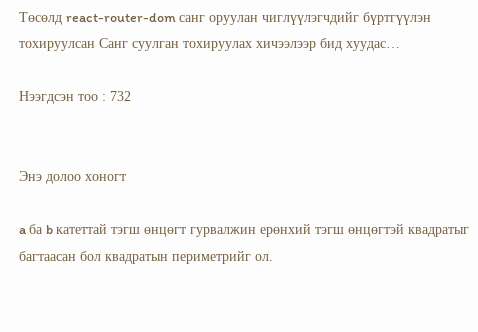Төсөлд react-router-dom санг оруулан чиглүүлэгчдийг бүртгүүлэн тохируулсан Санг суулган тохируулах хичээлээр бид хуудас…

Нээгдсэн тоо : 732


Энэ долоо хоногт

a ба b катеттай тэгш өнцөгт гурвалжин ерөнхий тэгш өнцөгтэй квадратыг багтаасан бол квадратын периметрийг ол.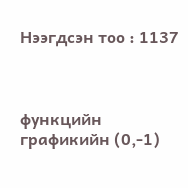Нээгдсэн тоо : 1137



функцийн графикийн (0,-1)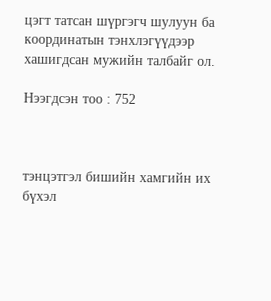цэгт татсан шүргэгч шулуун ба координатын тэнхлэгүүдээр хашигдсан мужийн талбайг ол.

Нээгдсэн тоо : 752



тэнцэтгэл бишийн хамгийн их бүхэл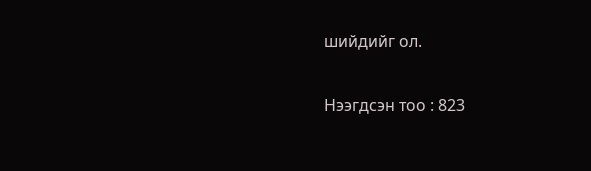шийдийг ол.

Нээгдсэн тоо : 823